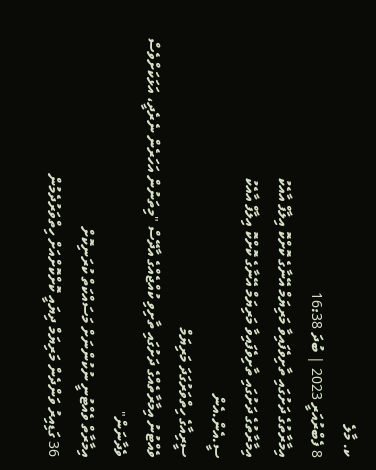ކ. މާލެ
8 ފެބްރުއަރީ 2023 | ބުދަ 16:38
އިމާރާތުގެ ދަށުގައި ތާށިވެފައިވާ މަރިޔަމް އޭނާގެ ކޮށްކޮ އިލާފް އާއެކު
އިމާރާތުގެ ދަށުގައި ތާށިވެފައިވާ މަރިޔަމް އޭނާގެ ކޮށްކޮ އިލާފް އާއެކު
ސީ.އެން.އެން
ސީރިއާގެ ހިތްވަރުގަދަ މަރިޔަމް
ވެއްޓުނު އިމާރާތެއްގެ ދަށުގައި ތާށިވި ކުއްޖެއްގެ އާދޭސް "މިތަނުން އަހަރެން ނެރެދީ، އަޅަކަށްވެސް ވެދާނަން"
އިމާރާތް ވެއްޓުނީ ނުކުންނަށް މަސައްކަތް ކުރަނިކޮށް
36 ގަޑިއިރު ވަންދެން މަރިޔަމް ދިޔައީ ކޮށްކޮށްއަށް ހިތްވަރުދެމުން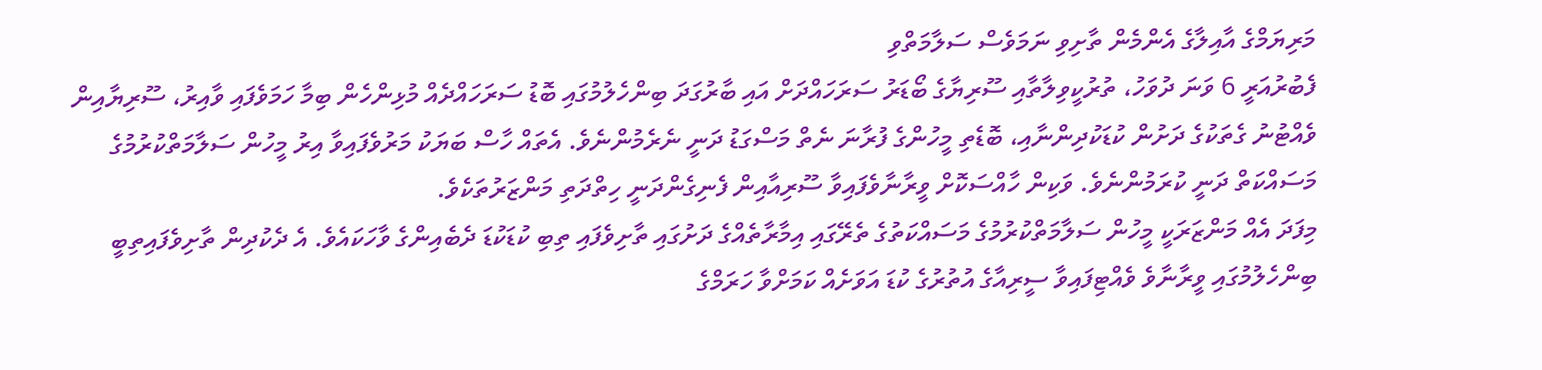މަރިޔަމްގެ އާއިލާގެ އެންމެން ތާށިވި ނަމަވެސް ސަލާމަތްވި
ފެބުރުއަރީ 6 ވަނަ ދުވަހު، ތުރުކީވިލާތާއި ސޫރިޔާގެ ބޯޑަރު ސަރަހައްދަށް އައި ބާރުގަދަ ބިންހެލުމުގައި ބޮޑު ސަރަހައްދެއް މުޅިންހެން ބިމާ ހަމަވެފައި ވާއިރު، ސޫރިޔާއިން ވެއްޓުނު ގެތަކުގެ ދަށުން ކުޑަކުދިންނާއި، ބޮޑެތި މީހުންގެ ފުރާނަ ނެތް މަސްގަޑު ދަނީ ނެރެމުންނެވެ. އެތައް ހާސް ބަޔަކު މަރުވެފައިވާ އިރު މީހުން ސަލާމަތްކުރުމުގެ މަސައްކަތް ދަނީ ކުރަމުންނެވެ. ވަކިން ހާއްސަކޮށް ވީރާނާވެފައިވާ ސޫރިއާއިން ފެނިގެންދަނީ ހިތްދަތި މަންޒަރުތަކެވެ.
މިފަދަ އެއް މަންޒަރަކީ މީހުން ސަލާމަތްކުރުމުގެ މަސައްކަތުގެ ތެރޭގައި އިމާރާތެއްގެ ދަށުގައި ތާށިވެފައި ތިބި ކުޑަކުޑަ ދެބެއިންގެ ވާހަކައެވެ. އެ ދެކުދިން ތާށިވެފައިތިބީ ބިންހެލުމުގައި ވީރާނާވެ ވެއްޓިފައިވާ ސީރިއާގެ އުތުރުގެ ކުޑަ އަވަށެއް ކަމަށްވާ ހަރަމްގެ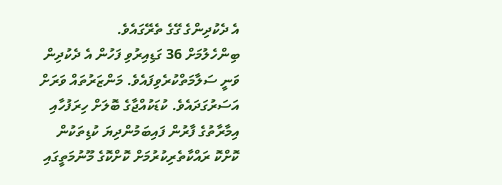އެ ދެކުދިންގެ ގޭގެ ތެރޭގައެވެ.
ބިންހެލުމަށް 36 ގަޑިއިރުވި ފަހުން އެ ދެކުދިން ވަނީ ސަލާމަތްކުރެވިފައެވެ. މަންޒަރުތައް ވަރަށް އަސަރުގަދައެވެ. ކުޑަކުއްޖާގެ ބޮލަށް ހިރަފުހާއި އިމާރާތުގެ ފާރުން ފައިބަމުންދިޔަ ކުޑިތަކުން ކޮށްކޮ ރައްކާތެރިކުރުމަށް ކޮށްކޮގެ މޫނުމަތީގައި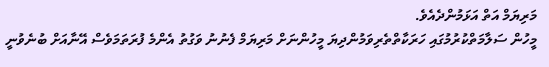މަރިޔަމް އަތް އަޅަމުންދެއެވެ.
މީހުން ސަލާމަތްކުރުމުގައި ހަރަކާތްތެރިވަމުންދިޔަ މީހުންނަށް މަރިޔަމް ފެނުނު ވަގުތު އެންމެ ފުރަތަމަވެސް އޭނާއަށް ބުނެވުނީ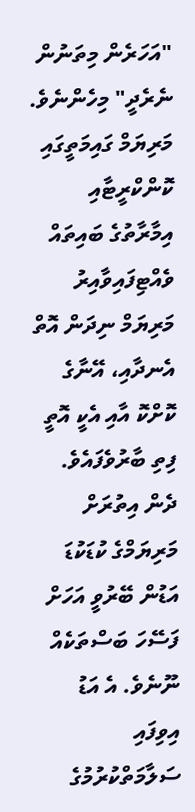"އަހަރެން މިތަނުން ނެރެދީ" މިހެންނެވެ. މަރިޔަމް ގައިމަތީގައި ކޮންކްރީޓާއި އިމާރާތުގެ ބައިތައް ވެއްޓިފައިވާއިރު މަރިޔަމް ނިދަން އޮތް އެނދާއި، އޭނާގެ ކޮށްކޮ އާއި އެކީ އޮތީ ފިތި ބާރުވެފައެވެ.
ދެން އިތުރަށް މަރިޔަމްގެ ކުޑަކުޑަ އަޑުން ބޭރުވީ އަހަށް ފަސޭހަ ބަސްތަކެއް ނޫނެވެ. އެ އަޑު އިވިފައި ސަލާމަތްކުރުމުގެ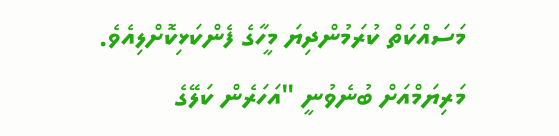މަސައްކަތް ކުރަމުންދިޔަ މީހާގެ ފެންކަޅިކޮށްލިއެވެ. މަރިޔަމްއަށް ބުނެވުނީ "އަހަރެން ކަލޭގެ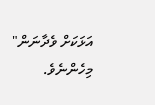އަޅަކަށް ވެދާނަން" މިހެންނެވެ.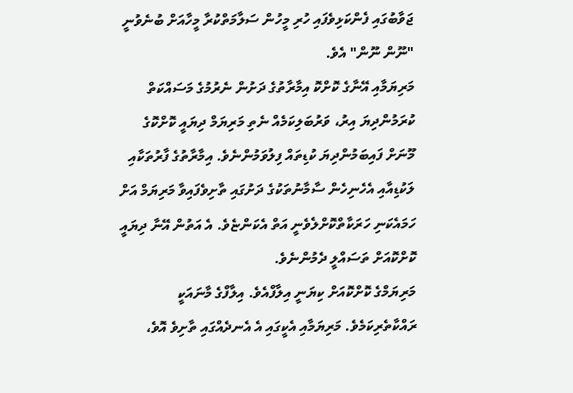ޖަވާބުގައި ފެންކަޅިވެފައި ހުރި މީހުން ސަލާމަތްކުރާ މީހާއަށް ބުނެވުނީ "ނޫން ނޫން" އެވެ.
މަރިޔަމާއި އޭނާގެ ކޮށްކޮ އިމާރާތުގެ ދަށުން ނެރުމުގެ މަސައްކަތް ކުރަމުންދިޔަ އިރު، ވަރުބަލިކަމެއް ނެތި މަރިޔަމް ދިޔައީ ކޮށްކޮގެ މޫނަށް ފައިބަމުންދިޔަ ކުޑިތައް ފިލުވަމުންނެވެ. އިމާރާތުގެ ފާރުތަކާއި ލަކުޑިއާއި އެހެނިހެން ސާމާނުތަކުގެ ދަށުގައި ތާށިވެފައިވާ މަރިޔަމް އަށް ހަމައެކަނި ހަރަކާތްކޮށްލެވެނީ އަތް އެކަންޏެވެ. އެ އަތުން އޭނާ ދިޔައީ ކޮށްކޮއަށް ތަސައްލީ ދެމުންނެވެ.
މަރިޔަމްގެ ކޮށްކޮއަށް ކިޔަނީ އިލާފްއެވެ. އިލާފްގެ މާނައަކީ ރައްކާތެރިކަމެވެ. މަރިޔަމާއި އެކީގައި އެ އެނދެއްގައި ތާށިވެ އޮވެ،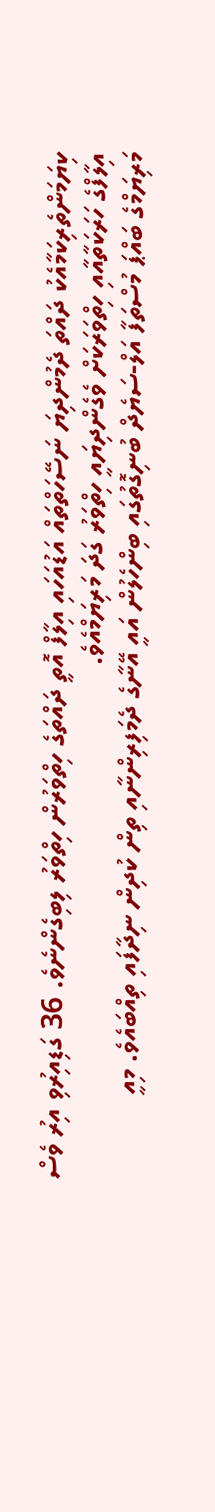ކިޔަމަންތެރިކަމާއެކު ދައްތަ ދެމުންދިޔަ ނަސޭހަތްތައް އަޑުއަހައި އިލާފް އޮތީ ދައްތަގެ ހިތްވަރުން ހިތްވަރު ލިބިގެންނެވެ. 36 ގަޑިއިރުވި އިރު ވެސް އިލާފްގެ ހަރަކަތާއާއި ހިތްވަރަކަށް ވެގެންދިޔައީ ހިތްވަރު ގަދަ މަރިޔަމްއެވެ.
މަރިޔަމްގެ ބައްޕަ މުސްތަފާ އަލް-ސަޔެދް ބުނިގޮތުގައި ބިންހެލުން އައީ އޭނާގެ ދެމަފިރިންނާއި ތިން ކުދިން ނިދާފައި ތިއްބައެވެ. މިއީ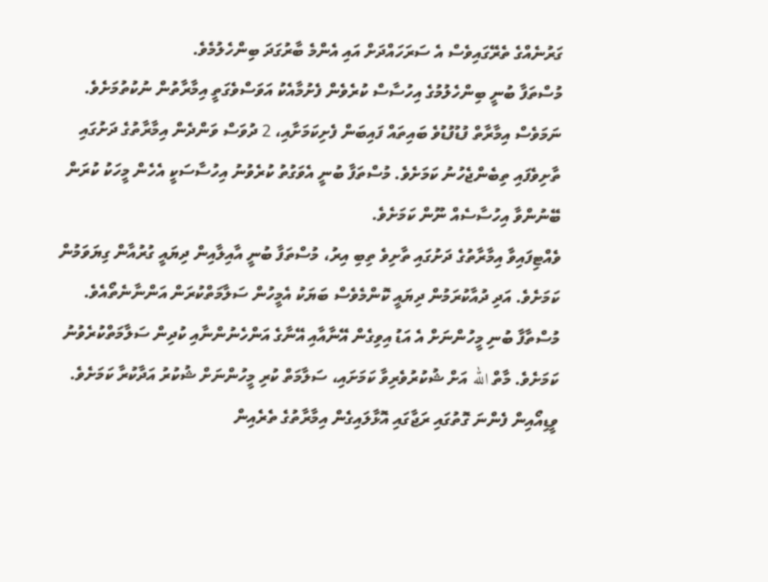ގަރުނެއްގެ ތެރޭގައިވެސް އެ ސަރަހައްދަށް އައި އެންމެ ބާރުގަދަ ބިންހެލުމެވެ.
މުސްތަފާ ބުނީ ބިންހެލުމުގެ އިހުސާސް ކުރެވެން ފެށުމާއެކު އަވަސްވެގަތީ އިމާރާތުން ނުކުތުމަށެވެ. ނަމަވެސް އިމާރާތް ފުޑުފުޑުވެ ބައިތައް ފައިބަން ފެށިކަމަށާއި، 2 ދުވަސް ވަންދެން އިމާރާތުގެ ދަށުގައި ތާށިވެފައި ތިބެންޖެހުނު ކަމަށެވެ. މުސްތަފާ ބުނީ އެވަގުތު ކުރެވުނު އިހުސާސަކީ އެހެން މީހަކު ކުރަން ބޭނުންވާ އިހުސާސެއް ނޫން ކަމަށެވެ.
ވެއްޓިފައިވާ އިމާރާތުގެ ދަށުގައި ތާށިވެ ތިބި އިރު، މުސްތަފާ ބުނީ އާއިލާއިން ދިޔައީ ގުރުއާން ގިޔަވަމުން ކަމަށެވެ. އަދި ދުއާކުރަމުން ދިޔައީ ކޮންމެވެސް ބަޔަކު އެމީހުން ސަލާމަތްކުރަން އަންނާނެތޯއެވެ.
މުސްތާފާ ބުނި މީހުންނަށް އެ އަޑު އިވިގެން އޭނާއާއި އޭނާގެ އަންހެނުންނާއި ކުދިން ސަލާމަތްކުރެވުނު ކަމަށެވެ. މާތް الله އަށް ޝުކުރުވެރިވާ ކަމަށައި، ސަލާމަތް ކުރި މީހުންނަށް ޝުކުރު އަދާކުރާ ކަމަށެވެ.
ވީޑިއޯއިން ފެންނަ ގޮތުގައި ރަޖާގައި އޮޅާލައިގެން އިމާރާތުގެ ތެރެއިން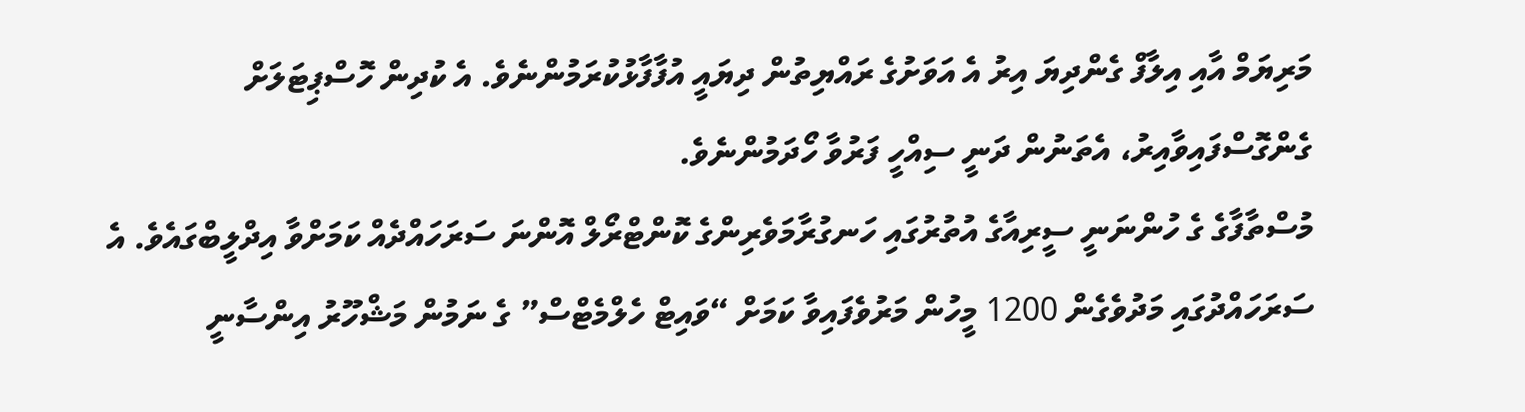މަރިޔަމް އާއި އިލާފް ގެންދިޔަ އިރު އެ އަވަށުގެ ރައްޔިތުން ދިޔައީ އުފާފާޅުކުރަމުންނެވެ. އެ ކުދިން ހޮސްޕިޓަލަށް ގެންގޮސްފައިވާއިރު، އެތަނުން ދަނީ ސިއްހީ ފަރުވާ ހޯދަމުންނެވެ.
މުސްތާފާގެ ގެ ހުންނަނީ ސީރިއާގެ އުތުރުގައި ހަނގުރާމަވެރިންގެ ކޮންޓްރޯލް އޮންނަ ސަރަހައްދެއް ކަމަށްވާ އިދްލީބްގައެވެ. އެ ސަރަހައްދުގައި މަދުވެގެން 1200 މީހުން މަރުވެފައިވާ ކަމަށް “ވައިޓް ހެލްމެޓްސް” ގެ ނަމުން މަޝްހޫރު އިންސާނީ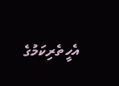އެހީތެރިކަމުގެ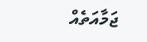ޖަމާއަތެއް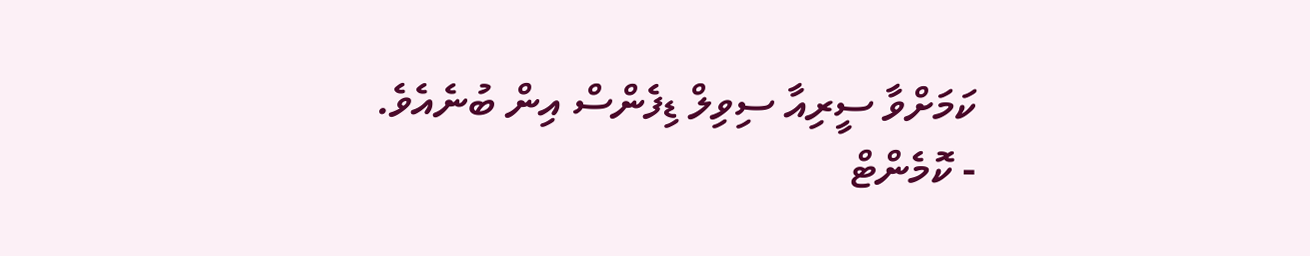ކަމަށްވާ ސީރިއާ ސިވިލް ޑިފެންސް އިން ބުނެއެވެ.
- ކޮމެންޓް